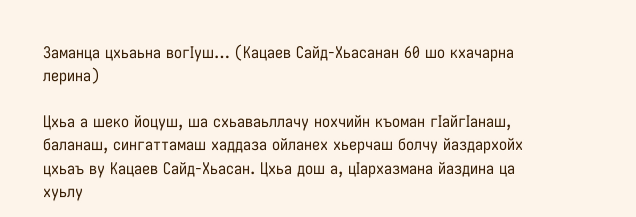Заманца цхьаьна вогIуш… (Кацаев Сайд-Хьасанан 60 шо кхачарна лерина)

Цхьа а шеко йоцуш, ша схьаваьллачу нохчийн къоман гIайгIанаш, баланаш, сингаттамаш хаддаза ойланех хьерчаш болчу йаздархойх цхьаъ ву Кацаев Сайд-Хьасан. Цхьа дош а, цIархазмана йаздина ца хуьлу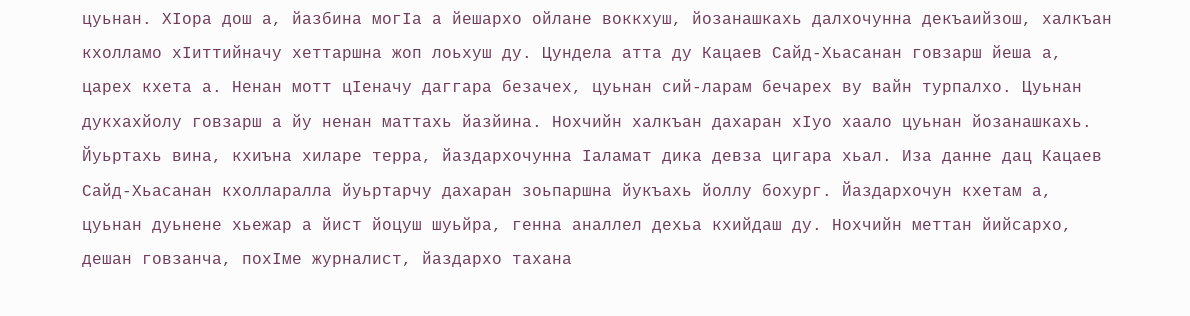цуьнан. ХIора дош а, йазбина могIа а йешархо ойлане воккхуш, йозанашкахь далхочунна декъаийзош, халкъан кхолламо хIиттийначу хеттаршна жоп лоьхуш ду. Цундела атта ду Кацаев Сайд-Хьасанан говзарш йеша а, царех кхета а. Ненан мотт цIеначу даггара безачех, цуьнан сий-ларам бечарех ву вайн турпалхо. Цуьнан дукхахйолу говзарш а йу ненан маттахь йазйина. Нохчийн халкъан дахаран хIуо хаало цуьнан йозанашкахь. Йуьртахь вина, кхиъна хиларе терра, йаздархочунна Iаламат дика девза цигара хьал. Иза данне дац Кацаев Сайд-Хьасанан кхолларалла йуьртарчу дахаран зоьпаршна йукъахь йоллу бохург. Йаздархочун кхетам а, цуьнан дуьнене хьежар а йист йоцуш шуьйра, генна аналлел дехьа кхийдаш ду. Нохчийн меттан йийсархо, дешан говзанча, похIме журналист, йаздархо тахана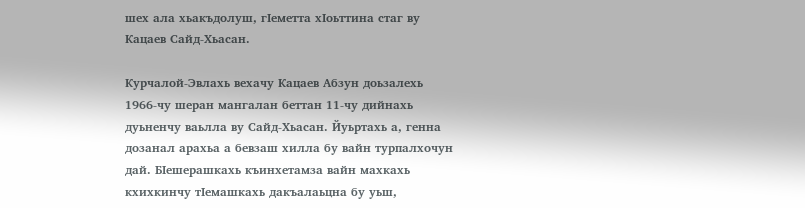шех ала хьакъдолуш, гIеметта хIоьттина стаг ву Кацаев Сайд-Хьасан.

Курчалой-Эвлахь вехачу Кацаев Абзун доьзалехь 1966-чу шеран мангалан беттан 11-чу дийнахь дуьненчу ваьлла ву Сайд-Хьасан. Йуьртахь а, генна дозанал арахьа а бевзаш хилла бу вайн турпалхочун дай. БIешерашкахь къинхетамза вайн махкахь кхихкинчу тIемашкахь дакъалаьцна бу уьш,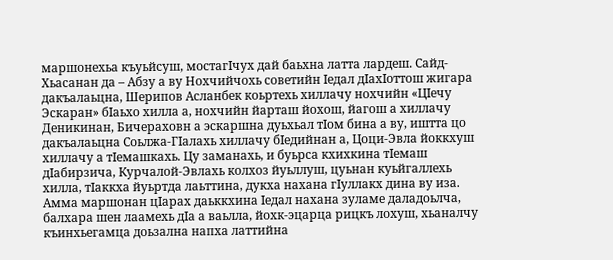маршонехьа къуьйсуш, мостагIчух дай баьхна латта лардеш. Сайд-Хьасанан да – Абзу а ву Нохчийчохь советийн Iедал дIахIоттош жигара дакъалаьцна, Шерипов Асланбек коьртехь хиллачу нохчийн «ЦIечу Эскаран» бIаьхо хилла а, нохчийн йарташ йохош, йагош а хиллачу Деникинан, Бичераховн а эскаршна дуьхьал тIом бина а ву, иштта цо дакъалаьцна Соьлжа-ГIалахь хиллачу бIедийнан а, Цоци-Эвла йоккхуш хиллачу а тIемашкахь. Цу заманахь, и буьрса кхихкина тIемаш дIабирзича, Курчалой-Эвлахь колхоз йуьллуш, цуьнан куьйгаллехь хилла, тIаккха йуьртда лаьттина, дукха нахана гIуллакх дина ву иза. Амма маршонан цIарах даьккхина Iедал нахана зуламе даладоьлча, балхара шен лаамехь дIа а ваьлла, йохк-эцарца рицкъ лохуш, хьаналчу къинхьегамца доьзална напха латтийна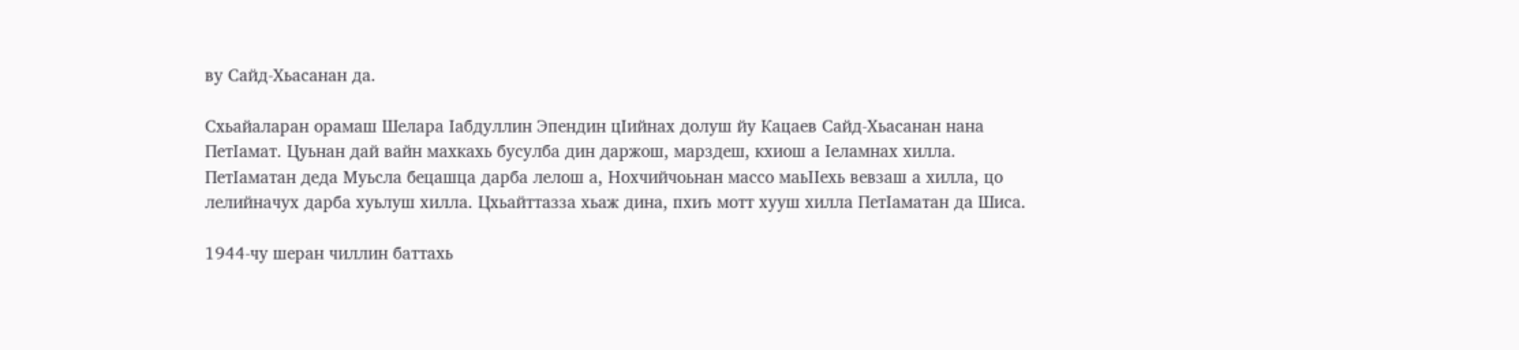ву Сайд-Хьасанан да.

Схьайаларан орамаш Шелара Iабдуллин Эпендин цIийнах долуш йу Кацаев Сайд-Хьасанан нана ПетIамат. Цуьнан дай вайн махкахь бусулба дин даржош, марздеш, кхиош а Iеламнах хилла. ПетIаматан деда Муьсла бецашца дарба лелош а, Нохчийчоьнан массо маьIIехь вевзаш а хилла, цо лелийначух дарба хуьлуш хилла. Цхьайттазза хьаж дина, пхиъ мотт хууш хилла ПетIаматан да Шиса.

1944-чу шеран чиллин баттахь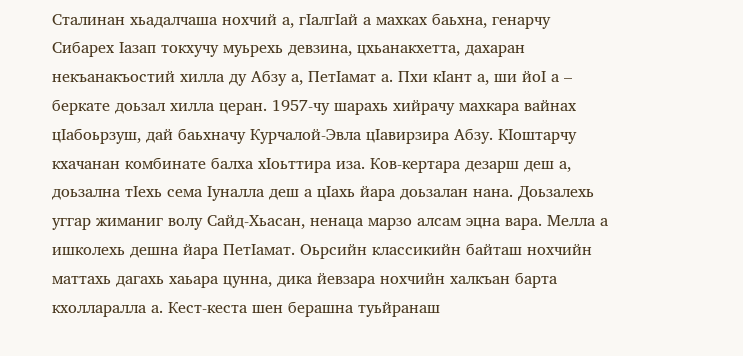Сталинан хьадалчаша нохчий а, гIалгIай а махках баьхна, генарчу Сибарех Iазап токхучу муьрехь девзина, цхьанакхетта, дахаран некъанакъостий хилла ду Абзу а, ПетIамат а. Пхи кIант а, ши йоI а – беркате доьзал хилла церан. 1957-чу шарахь хийрачу махкара вайнах цIабоьрзуш, дай баьхначу Курчалой-Эвла цIавирзира Абзу. КIоштарчу кхачанан комбинате балха хIоьттира иза. Ков-кертара дезарш деш а, доьзална тIехь сема Iуналла деш а цIахь йара доьзалан нана. Доьзалехь уггар жиманиг волу Сайд-Хьасан, ненаца марзо алсам эцна вара. Мелла а ишколехь дешна йара ПетIамат. Оьрсийн классикийн байташ нохчийн маттахь дагахь хаьара цунна, дика йевзара нохчийн халкъан барта кхолларалла а. Кест-кеста шен берашна туьйранаш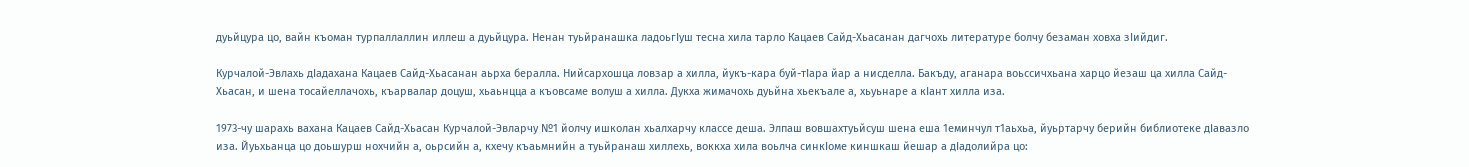дуьйцура цо, вайн къоман турпаллаллин иллеш а дуьйцура. Ненан туьйранашка ладоьгIуш тесна хила тарло Кацаев Сайд-Хьасанан дагчохь литературе болчу безаман ховха зIийдиг.

Курчалой-Эвлахь дIадахана Кацаев Сайд-Хьасанан аьрха бералла. Нийсархошца ловзар а хилла, йукъ-кара буй-тIара йар а нисделла. Бакъду, аганара воьссичхьана харцо йезаш ца хилла Сайд-Хьасан, и шена тосайеллачохь, къарвалар доцуш, хьаьнцца а къовсаме волуш а хилла. Дукха жимачохь дуьйна хьекъале а, хьуьнаре а кIант хилла иза.

1973-чу шарахь вахана Кацаев Сайд-Хьасан Курчалой-Эвларчу №1 йолчу ишколан хьалхарчу классе деша. Элпаш вовшахтуьйсуш шена еша 1еминчул т1аьхьа, йуьртарчу берийн библиотеке дIавазло иза. Йуьхьанца цо доьшурш нохчийн а, оьрсийн а, кхечу къаьмнийн а туьйранаш хиллехь, воккха хила воьлча синкIоме киншкаш йешар а дIадолийра цо: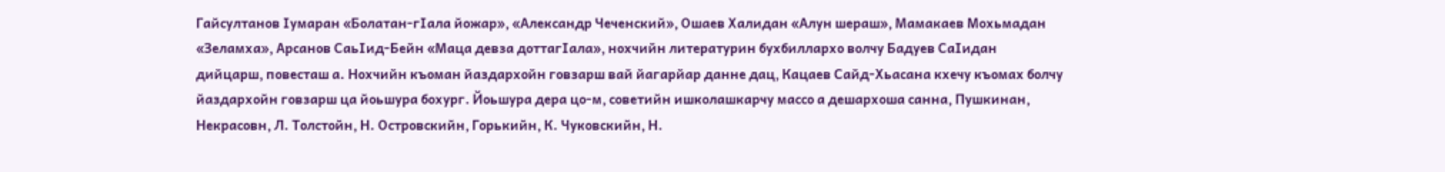Гайсултанов Iумаран «Болатан-гIала йожар», «Александр Чеченский», Ошаев Халидан «Алун шераш», Мамакаев Мохьмадан «Зеламха», Арсанов СаьIид-Бейн «Маца девза доттагIала», нохчийн литературин бухбиллархо волчу Бадуев СаIидан дийцарш, повесташ а. Нохчийн къоман йаздархойн говзарш вай йагарйар данне дац, Кацаев Сайд-Хьасана кхечу къомах болчу йаздархойн говзарш ца йоьшура бохург. Йоьшура дера цо-м, советийн ишколашкарчу массо а дешархоша санна, Пушкинан, Некрасовн, Л. Толстойн, Н. Островскийн, Горькийн, К. Чуковскийн, Н.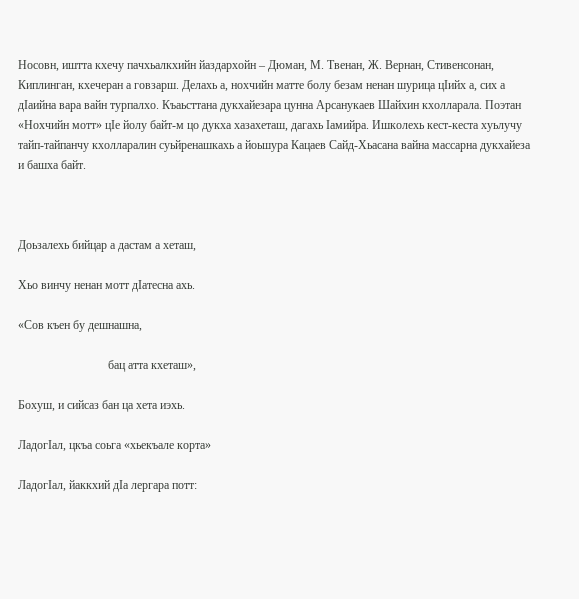Носовн, иштта кхечу пачхьалкхийн йаздархойн – Дюман, М. Твенан, Ж. Вернан, Стивенсонан, Киплинган, кхечеран а говзарш. Делахь а, нохчийн матте болу безам ненан шурица цIийх а, сих а дIаийна вара вайн турпалхо. Къаьсттана дукхайезара цунна Арсанукаев Шайхин кхолларала. Поэтан «Нохчийн мотт» цIе йолу байт-м цо дукха хазахеташ, дагахь Iамийра. Ишколехь кест-кеста хуьлучу тайп-тайпанчу кхолларалин суьйренашкахь а йоьшура Кацаев Сайд-Хьасана вайна массарна дукхайеза и башха байт.



Доьзалехь бийцар а дастам а хеташ,

Хьо винчу ненан мотт дIатесна ахь.

«Сов къен бу дешнашна,

                              бац атта кхеташ»,

Бохуш, и сийсаз бан ца хета иэхь.

ЛадогIал, цкъа соьга «хьекъале корта»

ЛадогIал, йаккхий дIа лергара потт: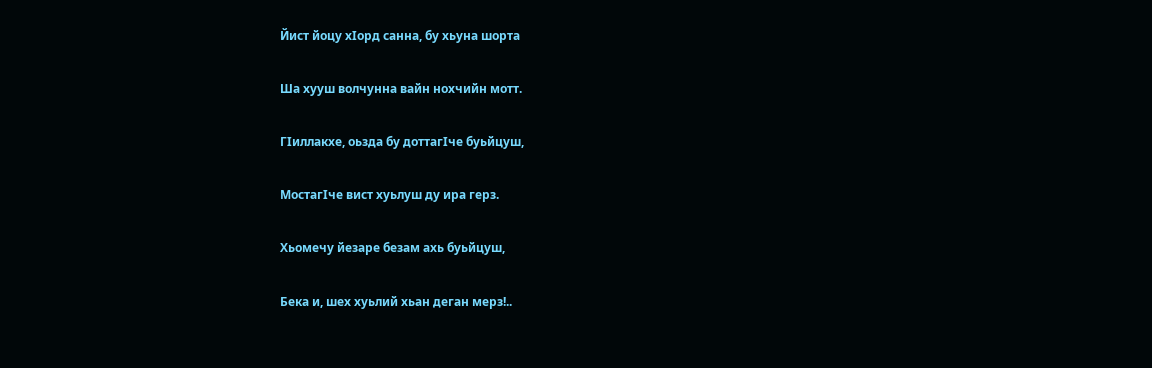Йист йоцу хIорд санна, бу хьуна шорта

Ша хууш волчунна вайн нохчийн мотт.

ГIиллакхе, оьзда бу доттагIче буьйцуш,

МостагIче вист хуьлуш ду ира герз.

Хьомечу йезаре безам ахь буьйцуш,

Бека и, шех хуьлий хьан деган мерз!..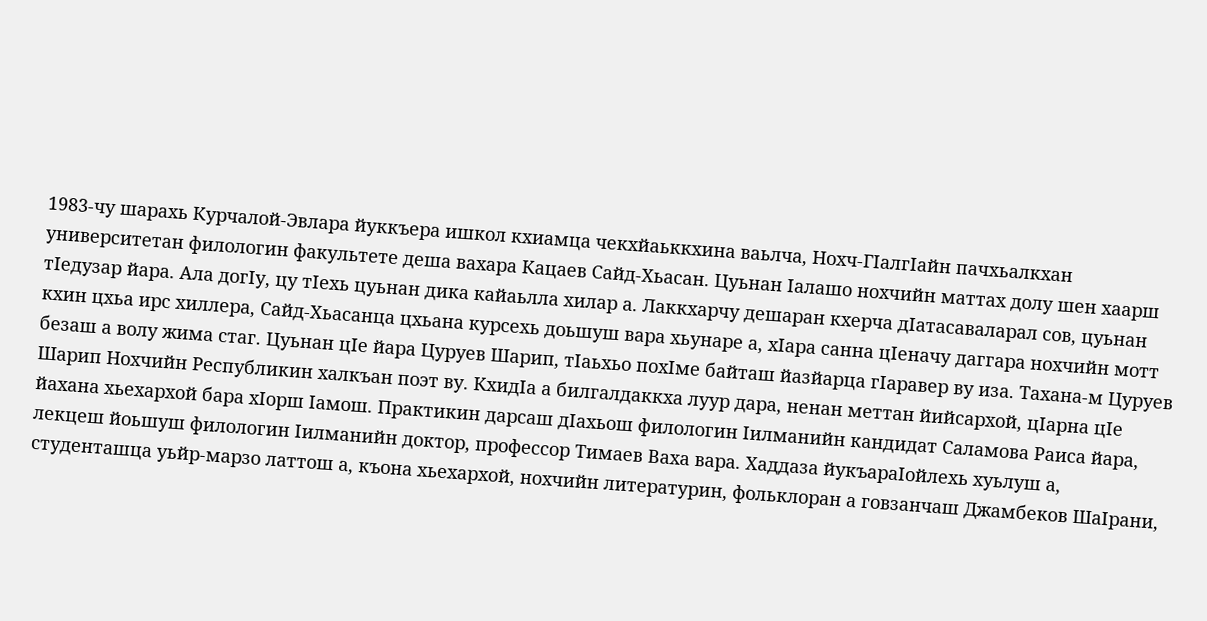1983-чу шарахь Курчалой-Эвлара йуккъера ишкол кхиамца чекхйаьккхина ваьлча, Нохч-ГIалгIайн пачхьалкхан университетан филологин факультете деша вахара Кацаев Сайд-Хьасан. Цуьнан Iалашо нохчийн маттах долу шен хаарш тIедузар йара. Ала догIу, цу тIехь цуьнан дика кайаьлла хилар а. Лаккхарчу дешаран кхерча дIатасаваларал сов, цуьнан кхин цхьа ирс хиллера, Сайд-Хьасанца цхьана курсехь доьшуш вара хьунаре а, хIара санна цIеначу даггара нохчийн мотт безаш а волу жима стаг. Цуьнан цIе йара Цуруев Шарип, тIаьхьо похIме байташ йазйарца гIаравер ву иза. Тахана-м Цуруев Шарип Нохчийн Республикин халкъан поэт ву. КхидIа а билгалдаккха луур дара, ненан меттан йийсархой, цIарна цIе йахана хьехархой бара хIорш Iамош. Практикин дарсаш дIахьош филологин Iилманийн кандидат Саламова Раиса йара, лекцеш йоьшуш филологин Iилманийн доктор, профессор Тимаев Ваха вара. Хаддаза йукъараIойлехь хуьлуш а, студенташца уьйр-марзо латтош а, къона хьехархой, нохчийн литературин, фольклоран а говзанчаш Джамбеков ШаIрани,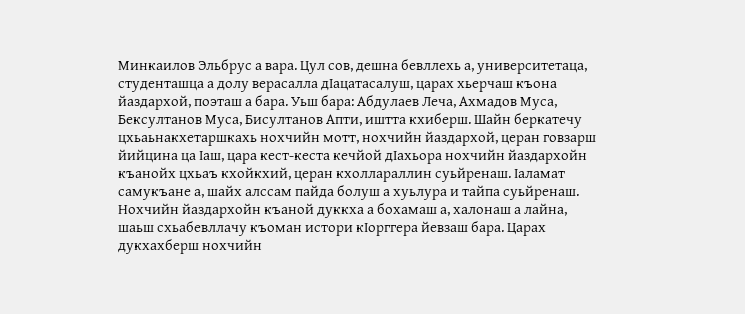Минкаилов Эльбрус а вара. Цул сов, дешна бевллехь а, университетаца, студенташца а долу верасалла дIацатасалуш, царах хьерчаш къона йаздархой, поэташ а бара. Уьш бара: Абдулаев Леча, Ахмадов Муса, Бексултанов Муса, Бисултанов Апти, иштта кхиберш. Шайн беркатечу цхьаьнакхетаршкахь нохчийн мотт, нохчийн йаздархой, церан говзарш йийцина ца Iаш, цара кест-кеста кечйой дIахьора нохчийн йаздархойн къанойх цхьаъ кхойкхий, церан кхоллараллин суьйренаш. Iаламат самукъане а, шайх алссам пайда болуш а хуьлура и тайпа суьйренаш. Нохчийн йаздархойн къаной дуккха а бохамаш а, халонаш а лайна, шаьш схьабевллачу къоман истори кIорггера йевзаш бара. Царах дукхахберш нохчийн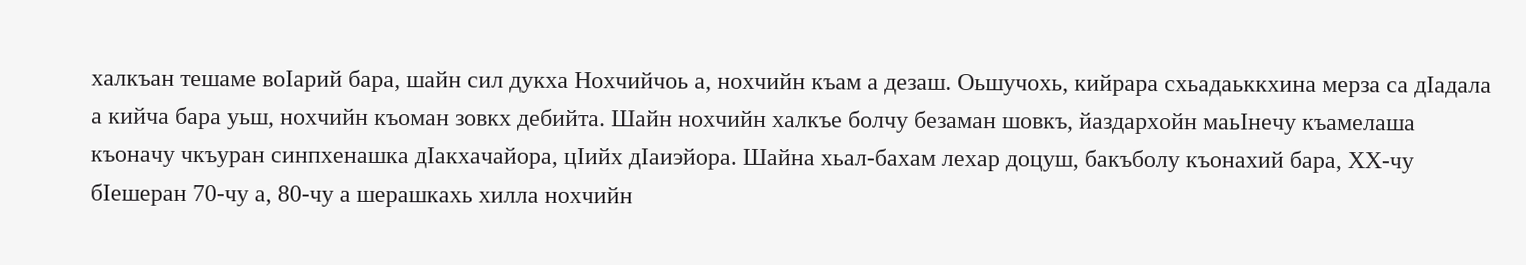халкъан тешаме воIарий бара, шайн сил дукха Нохчийчоь а, нохчийн къам а дезаш. Оьшучохь, кийрара схьадаьккхина мерза са дIадала а кийча бара уьш, нохчийн къоман зовкх дебийта. Шайн нохчийн халкъе болчу безаман шовкъ, йаздархойн маьIнечу къамелаша къоначу чкъуран синпхенашка дIакхачайора, цIийх дIаиэйора. Шайна хьал-бахам лехар доцуш, бакъболу къонахий бара, ХХ-чу бIешеран 70-чу а, 80-чу а шерашкахь хилла нохчийн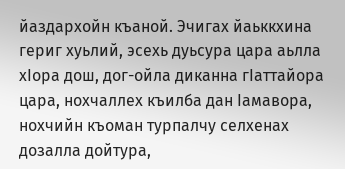йаздархойн къаной. Эчигах йаьккхина гериг хуьлий, эсехь дуьсура цара аьлла хIора дош, дог-ойла диканна гIаттайора цара, нохчаллех къилба дан Iамавора, нохчийн къоман турпалчу селхенах дозалла дойтура,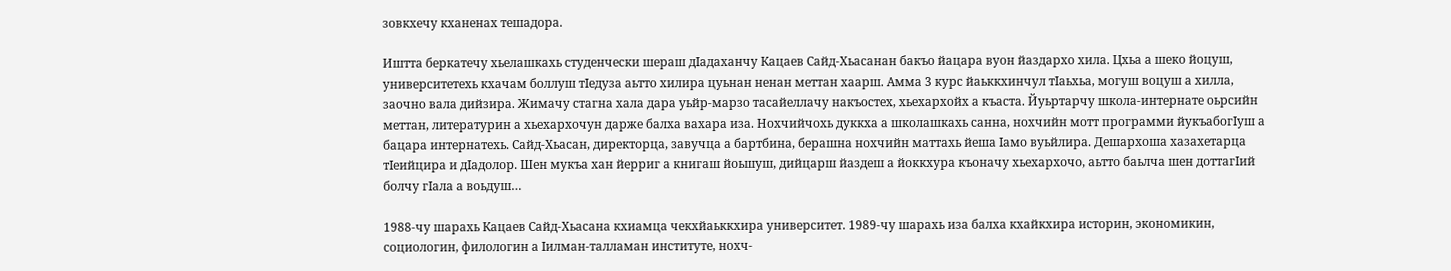зовкхечу кханенах тешадора.

Иштта беркатечу хьелашкахь студенчески шераш дIадаханчу Кацаев Сайд-Хьасанан бакъо йацара вуон йаздархо хила. Цхьа а шеко йоцуш, университетехь кхачам боллуш тIедуза аьтто хилира цуьнан ненан меттан хаарш. Амма 3 курс йаьккхинчул тIаьхьа, могуш воцуш а хилла, заочно вала дийзира. Жимачу стагна хала дара уьйр-марзо тасайеллачу накъостех, хьехархойх а къаста. Йуьртарчу школа-интернате оьрсийн меттан, литературин а хьехархочун дарже балха вахара иза. Нохчийчохь дуккха а школашкахь санна, нохчийн мотт программи йукъабогIуш а бацара интернатехь. Сайд-Хьасан, директорца, завучца а бартбина, берашна нохчийн маттахь йеша Iамо вуьйлира. Дешархоша хазахетарца тIеийцира и дIадолор. Шен мукъа хан йерриг а книгаш йоьшуш, дийцарш йаздеш а йоккхура къоначу хьехархочо, аьтто баьлча шен доттагIий болчу гIала а воьдуш…

1988-чу шарахь Кацаев Сайд-Хьасана кхиамца чекхйаьккхира университет. 1989-чу шарахь иза балха кхайкхира историн, экономикин, социологин, филологин а Iилман-талламан институте, нохч-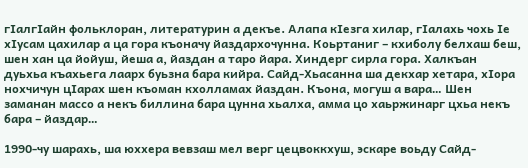гIалгIайн фольклоран, литературин а декъе. Алапа кIезга хилар, гIалахь чохь Iе хIусам цахилар а ца гора къоначу йаздархочунна. Коьртаниг – кхиболу белхаш беш, шен хан ца йойуш, йеша а, йаздан а таро йара. Хиндерг сирла гора. Халкъан дуьхьа къахьега лаарх буьзна бара кийра. Сайд-Хьасанна ша декхар хетара, хIора нохчичун цIарах шен къоман кхолламах йаздан. Къона, могуш а вара… Шен заманан массо а некъ биллина бара цунна хьалха, амма цо хаьржинарг цхьа некъ бара – йаздар…

1990-чу шарахь, ша юххера вевзаш мел верг цецвоккхуш, эскаре воьду Сайд-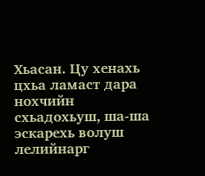Хьасан. Цу хенахь цхьа ламаст дара нохчийн схьадохьуш, ша-ша эскарехь волуш лелийнарг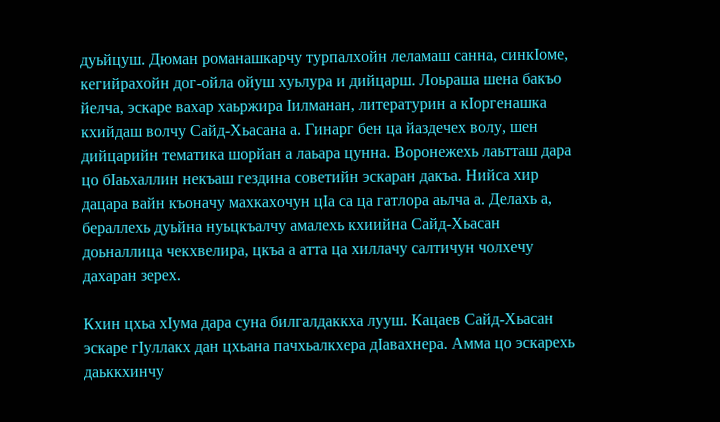дуьйцуш. Дюман романашкарчу турпалхойн леламаш санна, синкIоме, кегийрахойн дог-ойла ойуш хуьлура и дийцарш. Лоьраша шена бакъо йелча, эскаре вахар хаьржира Iилманан, литературин а кIоргенашка кхийдаш волчу Сайд-Хьасана а. Гинарг бен ца йаздечех волу, шен дийцарийн тематика шорйан а лаьара цунна. Воронежехь лаьтташ дара цо бIаьхаллин некъаш гездина советийн эскаран дакъа. Нийса хир дацара вайн къоначу махкахочун цIа са ца гатлора аьлча а. Делахь а, бераллехь дуьйна нуьцкъалчу амалехь кхиийна Сайд-Хьасан доьналлица чекхвелира, цкъа а атта ца хиллачу салтичун чолхечу дахаран зерех.

Кхин цхьа хIума дара суна билгалдаккха лууш. Кацаев Сайд-Хьасан эскаре гIуллакх дан цхьана пачхьалкхера дIавахнера. Амма цо эскарехь даьккхинчу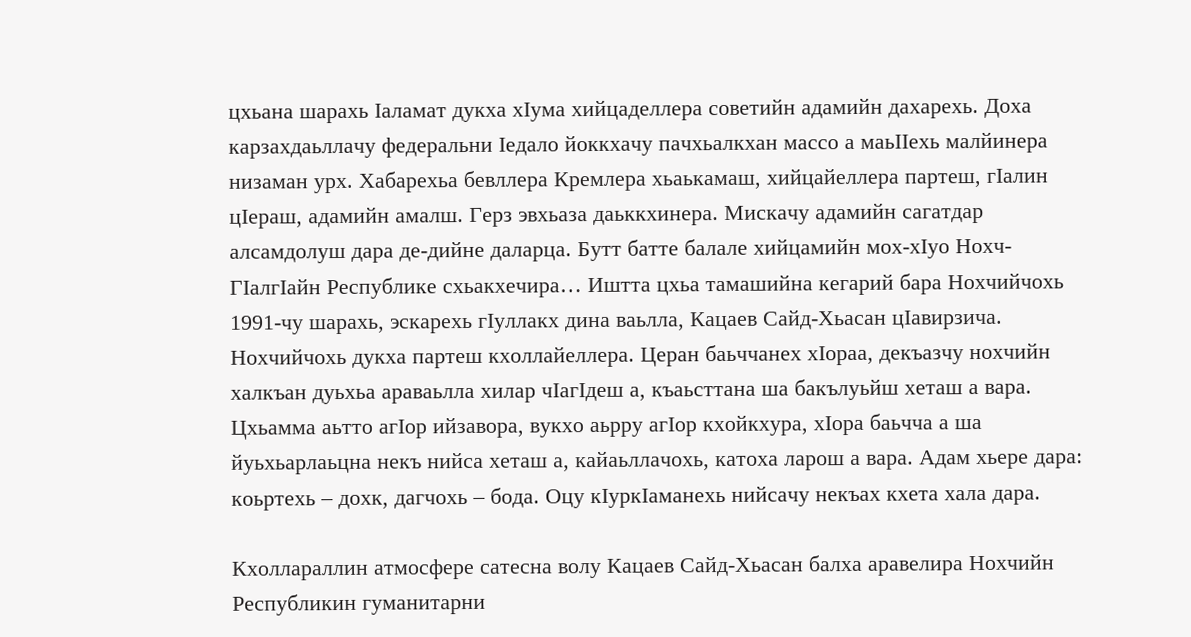цхьана шарахь Iаламат дукха хIума хийцаделлера советийн адамийн дахарехь. Доха карзахдаьллачу федеральни Iедало йоккхачу пачхьалкхан массо а маьIIехь малйинера низаман урх. Хабарехьа бевллера Кремлера хьаькамаш, хийцайеллера партеш, гIалин цIераш, адамийн амалш. Герз эвхьаза даьккхинера. Мискачу адамийн сагатдар алсамдолуш дара де-дийне даларца. Бутт батте балале хийцамийн мох-хIуо Нохч-ГIалгIайн Республике схьакхечира… Иштта цхьа тамашийна кегарий бара Нохчийчохь 1991-чу шарахь, эскарехь гIуллакх дина ваьлла, Кацаев Сайд-Хьасан цIавирзича. Нохчийчохь дукха партеш кхоллайеллера. Церан баьччанех хIораа, декъазчу нохчийн халкъан дуьхьа араваьлла хилар чIагIдеш а, къаьсттана ша бакълуьйш хеташ а вара. Цхьамма аьтто агIор ийзавора, вукхо аьрру агIор кхойкхура, хIора баьчча а ша йуьхьарлаьцна некъ нийса хеташ а, кайаьллачохь, катоха ларош а вара. Адам хьере дара: коьртехь – дохк, дагчохь – бода. Оцу кIуркIаманехь нийсачу некъах кхета хала дара.

Кхоллараллин атмосфере сатесна волу Кацаев Сайд-Хьасан балха аравелира Нохчийн Республикин гуманитарни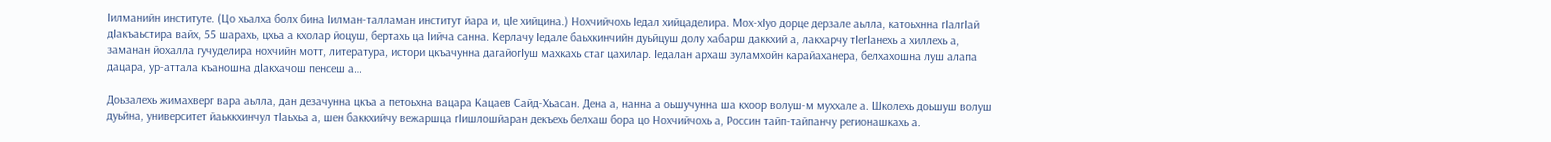Iилманийн институте. (Цо хьалха болх бина Iилман-талламан институт йара и, цIе хийцина.) Нохчийчохь Iедал хийцаделира. Мох-хIуо дорце дерзале аьлла, катоьхнна гIалгIай дIакъаьстира вайх, 55 шарахь, цхьа а кхолар йоцуш, бертахь ца Iийча санна. Керлачу Iедале баьхкинчийн дуьйцуш долу хабарш даккхий а, лакхарчу тIегIанехь а хиллехь а, заманан йохалла гучуделира нохчийн мотт, литература, истори цкъачунна дагайогIуш махкахь стаг цахилар. Iедалан архаш зуламхойн карайаханера, белхахошна луш алапа дацара, ур-аттала къаношна дIакхачош пенсеш а…

Доьзалехь жимахверг вара аьлла, дан дезачунна цкъа а петоьхна вацара Кацаев Сайд-Хьасан. Дена а, нанна а оьшучунна ша кхоор волуш-м муххале а. Школехь доьшуш волуш дуьйна, университет йаьккхинчул тIаьхьа а, шен баккхийчу вежаршца гIишлошйаран декъехь белхаш бора цо Нохчийчохь а, Россин тайп-тайпанчу регионашкахь а.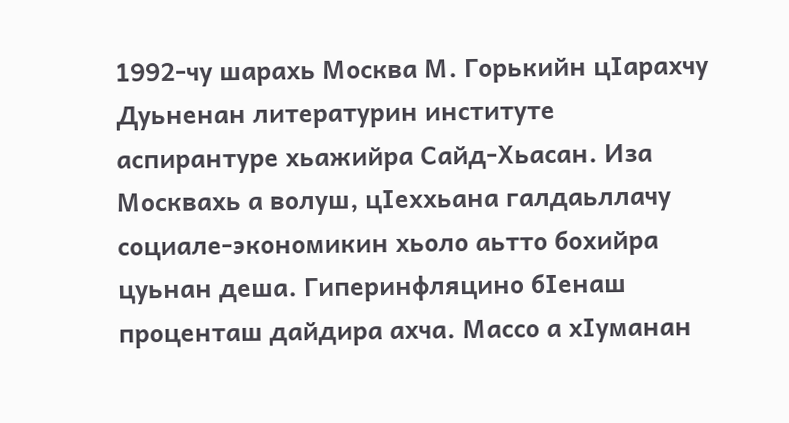1992-чу шарахь Москва М. Горькийн цIарахчу Дуьненан литературин институте аспирантуре хьажийра Сайд-Хьасан. Иза Москвахь а волуш, цIеххьана галдаьллачу социале-экономикин хьоло аьтто бохийра цуьнан деша. Гиперинфляцино бIенаш проценташ дайдира ахча. Массо а хIуманан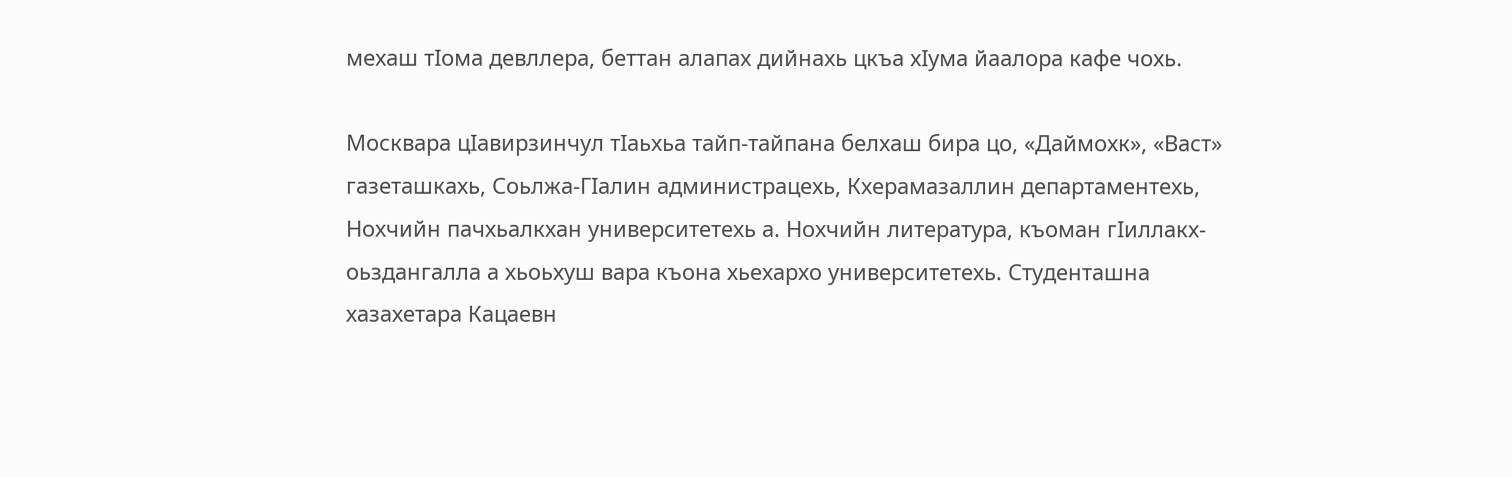мехаш тIома девллера, беттан алапах дийнахь цкъа хIума йаалора кафе чохь.

Москвара цIавирзинчул тIаьхьа тайп-тайпана белхаш бира цо, «Даймохк», «Васт» газеташкахь, Соьлжа-ГIалин администрацехь, Кхерамазаллин департаментехь, Нохчийн пачхьалкхан университетехь а. Нохчийн литература, къоман гIиллакх-оьздангалла а хьоьхуш вара къона хьехархо университетехь. Студенташна хазахетара Кацаевн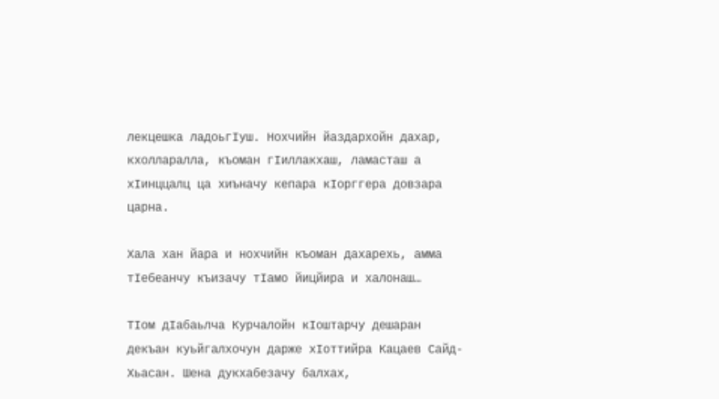лекцешка ладоьгIуш. Нохчийн йаздархойн дахар, кхолларалла, къоман гIиллакхаш, ламасташ а хIинццалц ца хиъначу кепара кIорггера довзара царна.

Хала хан йара и нохчийн къоман дахарехь, амма тIебеанчу къизачу тIамо йицйира и халонаш…

ТIом дIабаьлча Курчалойн кIоштарчу дешаран декъан куьйгалхочун дарже хIоттийра Кацаев Сайд-Хьасан. Шена дукхабезачу балхах,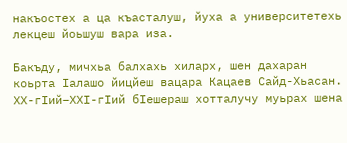накъостех а ца къасталуш, йуха а университетехь лекцеш йоьшуш вара иза.

Бакъду, мичхьа балхахь хиларх, шен дахаран коьрта Iалашо йицйеш вацара Кацаев Сайд-Хьасан. ХХ-гIий–ХХI-гIий бIешераш хотталучу муьрах шена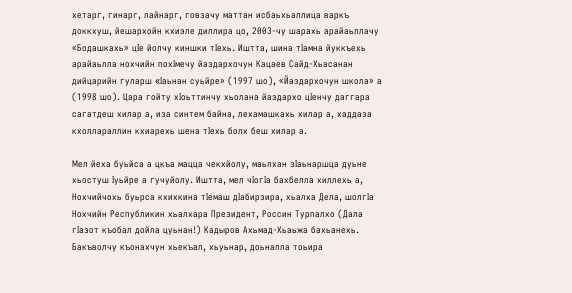хетарг, гинарг, лайнарг, говзачу маттан исбаьхьаллица варкъ доккхуш, йешархойн кхиэле диллира цо, 2003-чу шарахь арайаьллачу «Бодашкахь» цIе йолчу киншки тIехь. Иштта, шина тIамна йуккъехь арайаьлла нохчийн похIмечу йаздархочун Кацаев Сайд-Хьасанан дийцарийн гуларш «Iаьнан суьйре» (1997 шо), «Йаздархочун школа» а (1998 шо). Цара гойту хIоьттинчу хьолана йаздархо цIенчу даггара сагатдеш хилар а, иза синтем байна, лехамашкахь хилар а, хаддаза кхоллараллин кхиарехь шена тIехь болх беш хилар а.

Мел йеха буьйса а цкъа мацца чекхйолу, маьлхан зIаьнаршца дуьне хьостуш Iуьйре а гучуйолу. Иштта, мел чIогIа бахбелла хиллехь а, Нохчийчохь буьрса кхихкина тIемаш дIабирзира, хьалха Дела, шолгIа Нохчийн Республикин хьалхара Президент, Россин Турпалхо (Дала гIазот къобал дойла цуьнан!) Кадыров Ахьмад-Хьаьжа бахьанехь. Бакъволчу къонахчун хьекъал, хьуьнар, доьналла тоьира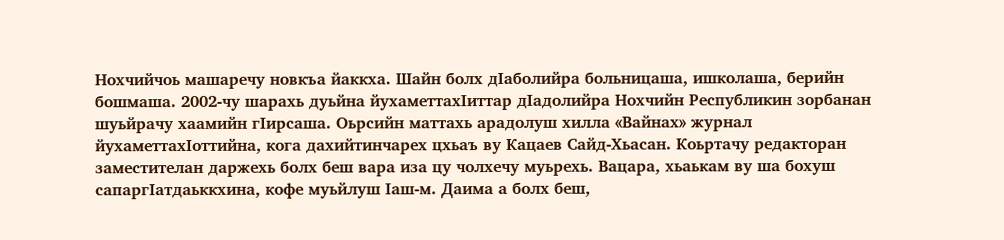Нохчийчоь машаречу новкъа йаккха. Шайн болх дIаболийра больницаша, ишколаша, берийн бошмаша. 2002-чу шарахь дуьйна йухаметтахIиттар дIадолийра Нохчийн Республикин зорбанан шуьйрачу хаамийн гIирсаша. Оьрсийн маттахь арадолуш хилла «Вайнах» журнал йухаметтахIоттийна, кога дахийтинчарех цхьаъ ву Кацаев Сайд-Хьасан. Коьртачу редакторан заместителан даржехь болх беш вара иза цу чолхечу муьрехь. Вацара, хьаькам ву ша бохуш сапаргIатдаьккхина, кофе муьйлуш Iаш-м. Даима а болх беш,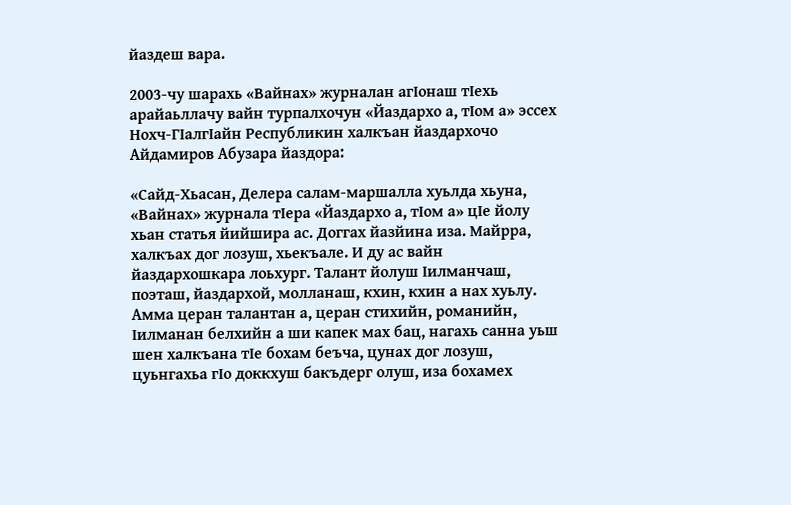йаздеш вара.

2003-чу шарахь «Вайнах» журналан агIонаш тIехь арайаьллачу вайн турпалхочун «Йаздархо а, тIом а» эссех Нохч-ГIалгIайн Республикин халкъан йаздархочо Айдамиров Абузара йаздора:

«Сайд-Хьасан, Делера салам-маршалла хуьлда хьуна, «Вайнах» журнала тIера «Йаздархо а, тIом а» цIе йолу хьан статья йийшира ас. Доггах йазйина иза. Майрра, халкъах дог лозуш, хьекъале. И ду ас вайн йаздархошкара лоьхург. Талант йолуш Iилманчаш, поэташ, йаздархой, молланаш, кхин, кхин а нах хуьлу. Амма церан талантан а, церан стихийн, романийн, Iилманан белхийн а ши капек мах бац, нагахь санна уьш шен халкъана тIе бохам беъча, цунах дог лозуш, цуьнгахьа гIо доккхуш бакъдерг олуш, иза бохамех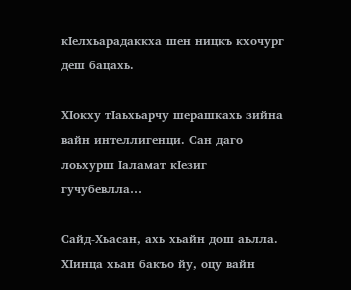кIелхьарадаккха шен ницкъ кхочург деш бацахь.

ХIокху тIаьхьарчу шерашкахь зийна вайн интеллигенци. Сан даго лоьхурш Iаламат кIезиг гучубевлла…

Сайд-Хьасан, ахь хьайн дош аьлла. ХIинца хьан бакъо йу, оцу вайн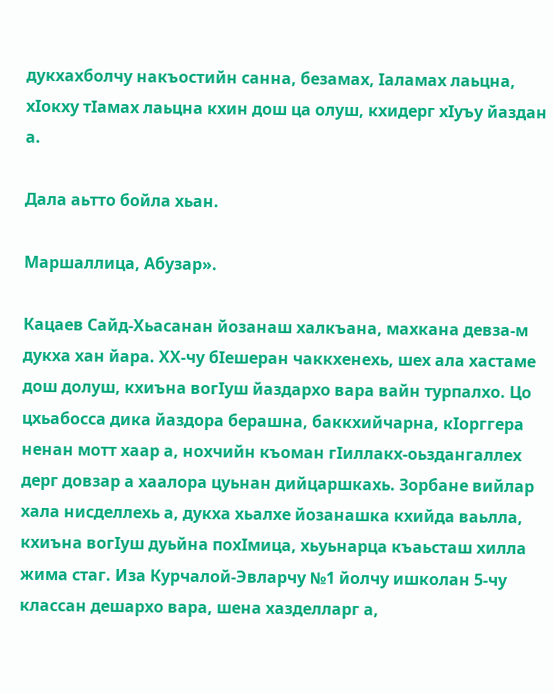дукхахболчу накъостийн санна, безамах, Iаламах лаьцна, хIокху тIамах лаьцна кхин дош ца олуш, кхидерг хIуъу йаздан а.

Дала аьтто бойла хьан.

Маршаллица, Абузар».

Кацаев Сайд-Хьасанан йозанаш халкъана, махкана девза-м дукха хан йара. ХХ-чу бIешеран чаккхенехь, шех ала хастаме дош долуш, кхиъна вогIуш йаздархо вара вайн турпалхо. Цо цхьабосса дика йаздора берашна, баккхийчарна, кIорггера ненан мотт хаар а, нохчийн къоман гIиллакх-оьздангаллех дерг довзар а хаалора цуьнан дийцаршкахь. Зорбане вийлар хала нисделлехь а, дукха хьалхе йозанашка кхийда ваьлла, кхиъна вогIуш дуьйна похIмица, хьуьнарца къаьсташ хилла жима стаг. Иза Курчалой-Эвларчу №1 йолчу ишколан 5-чу классан дешархо вара, шена хазделларг а,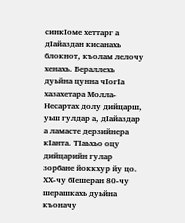синкIоме хеттарг а дIайаздан кисанахь блокнот, къолам лелочу хенахь. Бераллехь дуьйна цунна чIогIа хазахетара Молла-Несартах долу дийцарш, уьш гулдар а, дIайаздар а ламасте дерзийнера кIанта. ТIаьхьо оцу дийцарийн гулар зорбане йоккхур йу цо. ХХ-чу бIешеран 80-чу шерашкахь дуьйна къоначу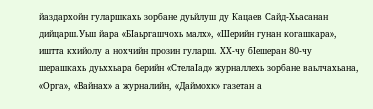йаздархойн гуларшкахь зорбане дуьйлуш ду Кацаев Сайд-Хьасанан дийцарш.Уьш йара «БIаьргашчохь малх», «Шерийн гунан когашкара», иштта кхийолу а нохчийн прозин гуларш. ХХ-чу бIешеран 80-чу шерашкахь дуьххьара берийн «СтелаIад» журналлехь зорбане ваьлчахьана, «Орга», «Вайнах» а журналийн, «Даймохк» газетан а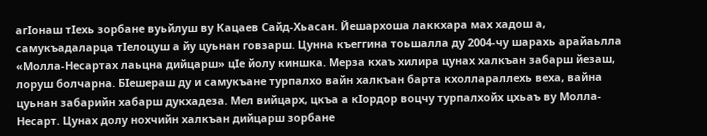агIонаш тIехь зорбане вуьйлуш ву Кацаев Сайд-Хьасан. Йешархоша лаккхара мах хадош а, самукъадаларца тIелоцуш а йу цуьнан говзарш. Цунна къеггина тоьшалла ду 2004-чу шарахь арайаьлла «Молла-Несартах лаьцна дийцарш» цIе йолу киншка. Мерза кхаъ хилира цунах халкъан забарш йезаш, лоруш болчарна. БIешераш ду и самукъане турпалхо вайн халкъан барта кхоллараллехь веха, вайна цуьнан забарийн хабарш дукхадеза. Мел вийцарх, цкъа а кIордор воцчу турпалхойх цхьаъ ву Молла-Несарт. Цунах долу нохчийн халкъан дийцарш зорбане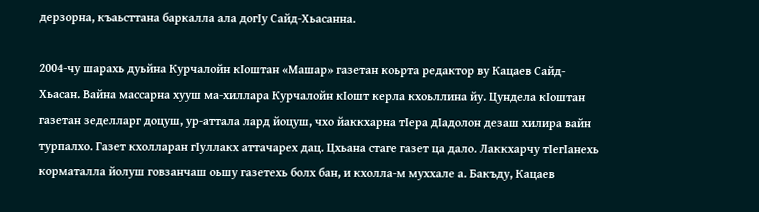дерзорна, къаьсттана баркалла ала догIу Сайд-Хьасанна.

2004-чу шарахь дуьйна Курчалойн кIоштан «Машар» газетан коьрта редактор ву Кацаев Сайд-Хьасан. Вайна массарна хууш ма-хиллара Курчалойн кIошт керла кхоьллина йу. Цундела кIоштан газетан зеделларг доцуш, ур-аттала лард йоцуш, чхо йаккхарна тIера дIадолон дезаш хилира вайн турпалхо. Газет кхолларан гIуллакх аттачарех дац. Цхьана стаге газет ца дало. Лаккхарчу тIегIанехь корматалла йолуш говзанчаш оьшу газетехь болх бан, и кхолла-м муххале а. Бакъду, Кацаев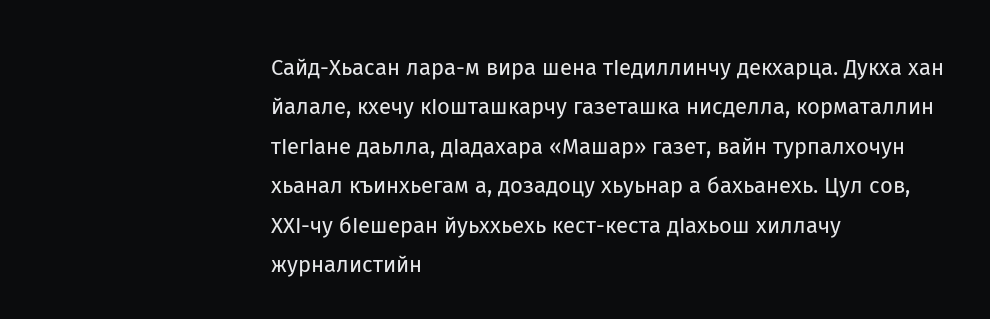Сайд-Хьасан лара-м вира шена тIедиллинчу декхарца. Дукха хан йалале, кхечу кIошташкарчу газеташка нисделла, корматаллин тIегIане даьлла, дIадахара «Машар» газет, вайн турпалхочун хьанал къинхьегам а, дозадоцу хьуьнар а бахьанехь. Цул сов, ХХI-чу бIешеран йуьххьехь кест-кеста дIахьош хиллачу журналистийн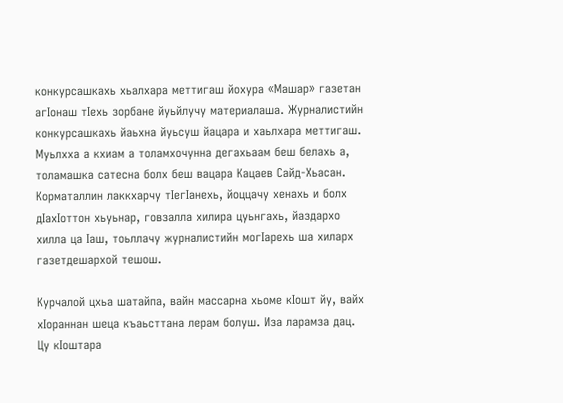конкурсашкахь хьалхара меттигаш йохура «Машар» газетан агIонаш тIехь зорбане йуьйлучу материалаша. Журналистийн конкурсашкахь йаьхна йуьсуш йацара и хаьлхара меттигаш. Муьлхха а кхиам а толамхочунна дегахьаам беш белахь а, толамашка сатесна болх беш вацара Кацаев Сайд-Хьасан. Корматаллин лаккхарчу тIегIанехь, йоццачу хенахь и болх дIахIоттон хьуьнар, говзалла хилира цуьнгахь, йаздархо хилла ца Iаш, тоьллачу журналистийн могIарехь ша хиларх газетдешархой тешош.

Курчалой цхьа шатайпа, вайн массарна хьоме кIошт йу, вайх хIораннан шеца къаьсттана лерам болуш. Иза ларамза дац. Цу кIоштара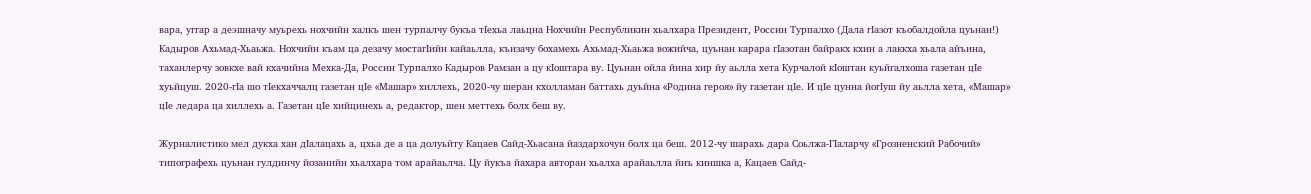вара, уггар а деэшначу муьрехь нохчийн халкъ шен турпалчу букъа тIехьа лаьцна Нохчийн Республикин хьалхара Президент, Россин Турпалхо (Дала гIазот къобалдойла цуьнан!) Кадыров Ахьмад-Хьаьжа. Нохчийн къам ца дезачу мостагIийн кайаьлла, къизачу бохамехь Ахьмад-Хьаьжа вожийча, цуьнан карара гIазотан байракх кхин а лаккха хьала айъина, таханлерчу зовкхе вай кхачийна Мехка-Да, Россин Турпалхо Кадыров Рамзан а цу кIоштара ву. Цуьнан ойла йина хир йу аьлла хета Курчалой кIоштан куьйгалхоша газетан цIе хуьйцуш. 2020-гIа шо тIекхаччалц газетан цIе «Машар» хиллехь, 2020-чу шеран кхолламан баттахь дуьйна «Родина героя» йу газетан цIе. И цIе цунна йогIуш йу аьлла хета, «Машар» цIе ледара ца хиллехь а. Газетан цIе хийцинехь а, редактор, шен меттехь болх беш ву.

Журналистико мел дукха хан дIалацахь а, цхьа де а ца долуьйту Кацаев Сайд-Хьасана йаздархочун болх ца беш. 2012-чу шарахь дара Соьлжа-ГIаларчу «Грозненский Рабочий» типографехь цуьнан гулдинчу йозанийн хьалхара том арайаьлча. Цу йукъа йахара авторан хьалха арайаьлла йиъ киншка а, Кацаев Сайд-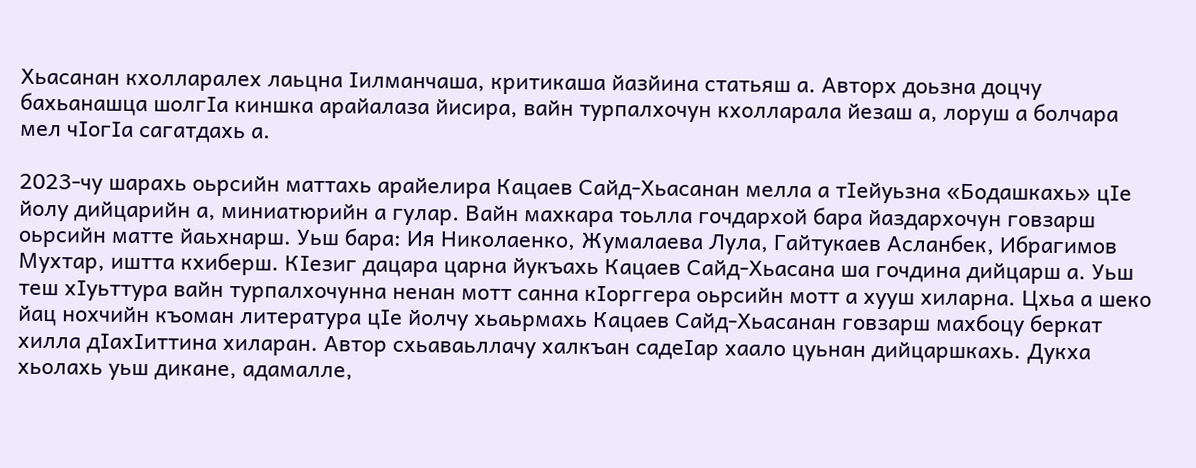Хьасанан кхолларалех лаьцна Iилманчаша, критикаша йазйина статьяш а. Авторх доьзна доцчу бахьанашца шолгIа киншка арайалаза йисира, вайн турпалхочун кхолларала йезаш а, лоруш а болчара мел чIогIа сагатдахь а.

2023-чу шарахь оьрсийн маттахь арайелира Кацаев Сайд-Хьасанан мелла а тIейуьзна «Бодашкахь» цIе йолу дийцарийн а, миниатюрийн а гулар. Вайн махкара тоьлла гочдархой бара йаздархочун говзарш оьрсийн матте йаьхнарш. Уьш бара: Ия Николаенко, Жумалаева Лула, Гайтукаев Асланбек, Ибрагимов Мухтар, иштта кхиберш. КIезиг дацара царна йукъахь Кацаев Сайд-Хьасана ша гочдина дийцарш а. Уьш теш хIуьттура вайн турпалхочунна ненан мотт санна кIорггера оьрсийн мотт а хууш хиларна. Цхьа а шеко йац нохчийн къоман литература цIе йолчу хьаьрмахь Кацаев Сайд-Хьасанан говзарш махбоцу беркат хилла дIахIиттина хиларан. Автор схьаваьллачу халкъан садеIар хаало цуьнан дийцаршкахь. Дукха хьолахь уьш дикане, адамалле,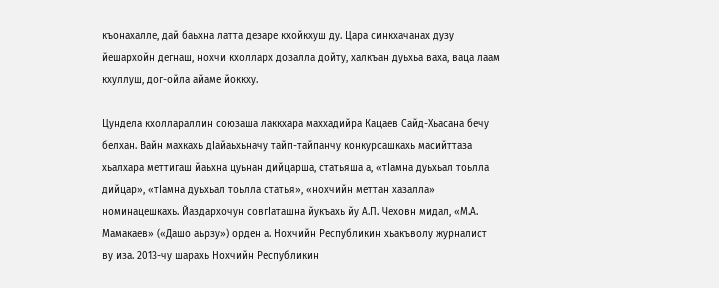къонахалле, дай баьхна латта дезаре кхойкхуш ду. Цара синкхачанах дузу йешархойн дегнаш, нохчи кхолларх дозалла дойту, халкъан дуьхьа ваха, ваца лаам кхуллуш, дог-ойла айаме йоккху.

Цундела кхоллараллин союзаша лаккхара маххадийра Кацаев Сайд-Хьасана бечу белхан. Вайн махкахь дIайаьхьначу тайп-тайпанчу конкурсашкахь масийттаза хьалхара меттигаш йаьхна цуьнан дийцарша, статьяша а, «тIамна дуьхьал тоьлла дийцар», «тIамна дуьхьал тоьлла статья», «нохчийн меттан хазалла» номинацешкахь. Йаздархочун совгIаташна йукъахь йу А.П. Чеховн мидал, «М.А. Мамакаев» («Дашо аьрзу») орден а. Нохчийн Республикин хьакъволу журналист ву иза. 2013-чу шарахь Нохчийн Республикин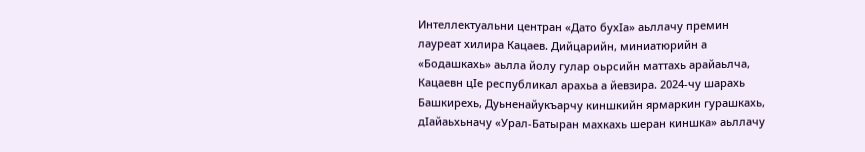Интеллектуальни центран «Дато бухIа» аьллачу премин лауреат хилира Кацаев. Дийцарийн, миниатюрийн а «Бодашкахь» аьлла йолу гулар оьрсийн маттахь арайаьлча, Кацаевн цIе республикал арахьа а йевзира. 2024-чу шарахь Башкирехь, Дуьненайукъарчу киншкийн ярмаркин гурашкахь, дIайаьхьначу «Урал-Батыран махкахь шеран киншка» аьллачу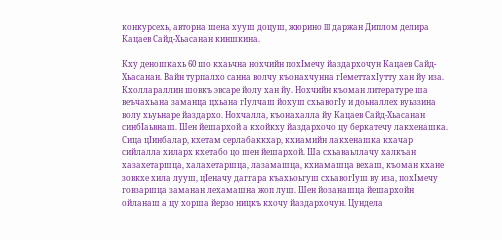конкурсехь, авторна шена хууш доцуш, жюрино III даржан Диплом делира Кацаев Сайд-Хьасанан киншкина.

Кху деношкахь 60 шо кхаьчна нохчийн похIмечу йаздархочун Кацаев Сайд-Хьасанан. Вайн турпалхо санна волчу къонахчунна гIеметтахIутту хан йу иза. Кхоллараллин шовкъ эвсаре йолу хан йу. Нохчийн къоман литературе ша веъчахьана заманца цхьана гIулчаш йохуш схьавогIу и доьналлех вуьззина волу хьуьнаре йаздархо. Нохчалла, къонахалла йу Кацаев Сайд-Хьасанан синбIаьвнаш. Шен йешархой а кхойкху йаздархочо цу беркатечу лакхенашка. Сица цIинбалар, кхетам серлабаккхар, кхиамийн лакхенашка кхачар сийлалла хиларх кхетабо цо шен йешархой. Ша схьаваьллачу халкъан хазахетаршца, халахетаршца, лазамашца, кхиамашца вехаш, къоман кхане зовкхе хила лууш, цIеначу даггара къахьоьгуш схьавогIуш ву иза, похIмечу говзаршца заманан лехамашна жоп луш. Шен йозанашца йешархойн ойланаш а цу хорша йерзо ницкъ кхочу йаздархочун. Цундела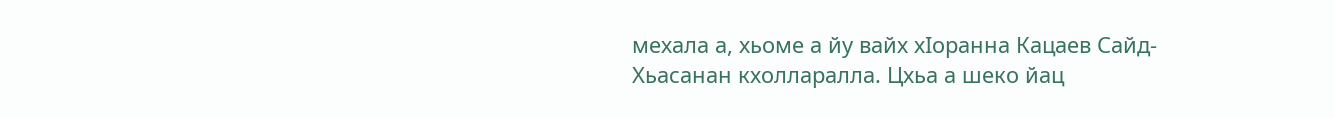мехала а, хьоме а йу вайх хIоранна Кацаев Сайд-Хьасанан кхолларалла. Цхьа а шеко йац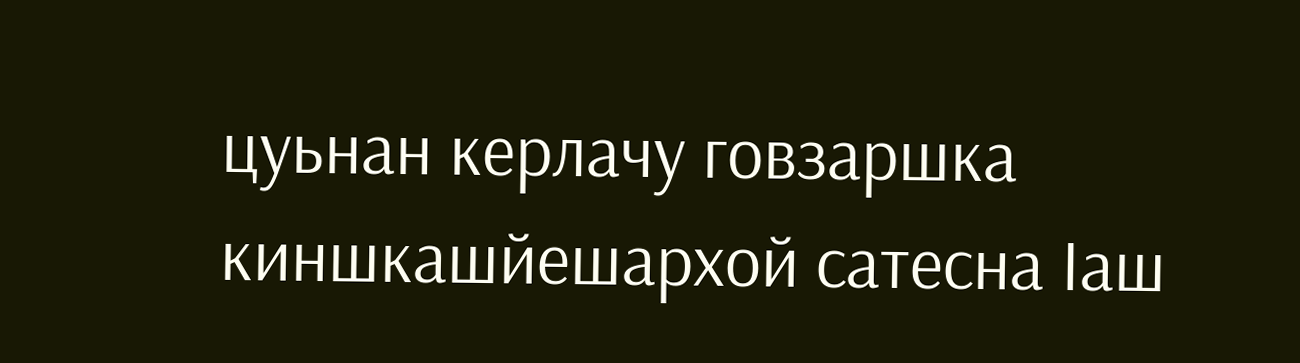цуьнан керлачу говзаршка киншкашйешархой сатесна Iаш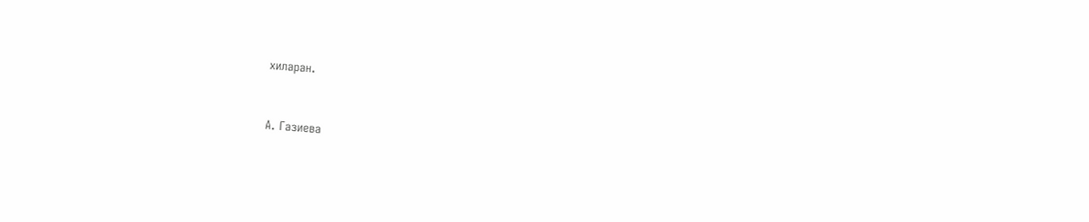хиларан.



А. Газиева